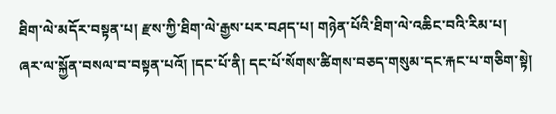ཐིག་ལེ་མདོར་བསྟན་པ། རྫས་ཀྱི་ཐིག་ལེ་རྒྱས་པར་བཤད་པ། གཉེན་པོའི་ཐིག་ལེ་འཆིང་བའི་རིམ་པ། ཞར་ལ་སྐྱོན་བསལ་བ་བསྟན་པའོ། །དང་པོ་ནི། དང་པོ་སོགས་ཚིགས་བཅད་གསུམ་དང་རྐང་པ་གཅིག་སྟེ།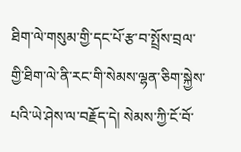ཐིག་ལེ་གསུམ་གྱི་དང་པོ་རྩ་བ་སྤྲོས་བྲལ་གྱི་ཐིག་ལེ་ནི་རང་གི་སེམས་ལྷན་ཅིག་སྐྱེས་པའི་ཡེ་ཤེས་ལ་བརྗོད་དེ། སེམས་ཀྱི་ངོ་བོ་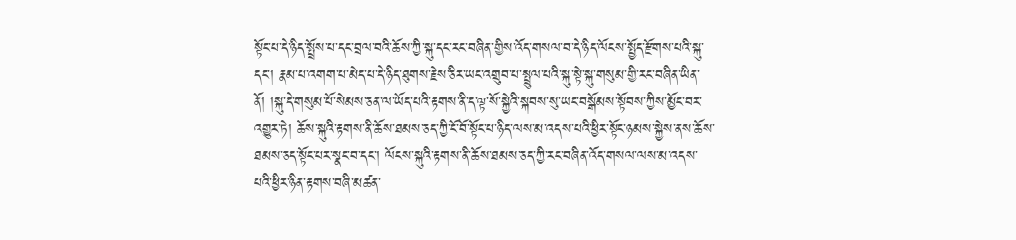སྟོང་པ་དེ་ཉིད་སྤྲོས་པ་དང་བྲལ་བའི་ཆོས་ཀྱི་སྐུ་དང་རང་བཞིན་གྱིས་འོད་གསལ་བ་དེ་ཉིད་ལོངས་སྤྱོད་རྫོགས་པའི་སྐུ་དང་། རྣམ་པ་འགག་པ་མེད་པ་དེ་ཉིད་ཐུགས་རྗེས་ཅིར་ཡང་འགྲུབ་པ་སྤྲུལ་པའི་སྐུ་སྟེ་སྐུ་གསུམ་གྱི་རང་བཞིན་ཡིན་ནོ། །སྐུ་དེ་གསུམ་པོ་སེམས་ཅན་ལ་ཡོད་པའི་རྟགས་ནི་ད་ལྟ་སོ་སྐྱེའི་སྐབས་སུ་ཡང་བསྒོམས་སྟོབས་ཀྱིས་མྱོང་བར་འགྱུར་ཏེ། ཆོས་སྐུའི་རྟགས་ནི་ཆོས་ཐམས་ཅད་ཀྱི་ངོ་བོ་སྟོང་པ་ཉིད་ལས་མ་འདས་པའི་ཕྱིར་སྟོང་ཉམས་སྐྱེས་ནས་ཆོས་ཐམས་ཅད་སྟོང་པར་སྣང་བ་དང་། ལོངས་སྐུའི་རྟགས་ནི་ཆོས་ཐམས་ཅད་ཀྱི་རང་བཞིན་འོད་གསལ་ལས་མ་འདས་པའི་ཕྱིར་ཉིན་རྟགས་བཞི་མཚན་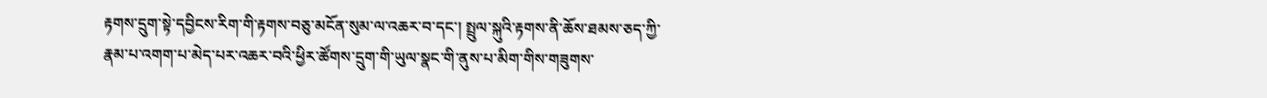རྟགས་དྲུག་སྟེ་དབྱིངས་རིག་གི་རྟགས་བཅུ་མངོན་སུམ་ལ་འཆར་བ་དང་། སྤྲུལ་སྐུའི་རྟགས་ནི་ཆོས་ཐམས་ཅད་ཀྱི་རྣམ་པ་འགག་པ་མེད་པར་འཆར་བའི་ཕྱིར་ཚོགས་དྲུག་གི་ཡུལ་སྣང་གི་ནུས་པ་མིག་གིས་གཟུགས་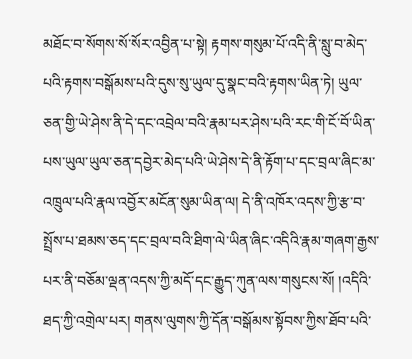མཐོང་བ་སོགས་སོ་སོར་འབྱིན་པ་སྟེ། རྟགས་གསུམ་པོ་འདི་ནི་སླུ་བ་མེད་པའི་རྟགས་བསྒོམས་པའི་དུས་སུ་ཡུལ་དུ་སྣང་བའི་རྟགས་ཡིན་ཏེ། ཡུལ་ཅན་གྱི་ཡེ་ཤེས་ནི་དེ་དང་འབྲེལ་བའི་རྣམ་པར་ཤེས་པའི་རང་གི་ངོ་བོ་ཡིན་པས་ཡུལ་ཡུལ་ཅན་དབྱེར་མེད་པའི་ཡེ་ཤེས་དེ་ནི་རྟོག་པ་དང་བྲལ་ཞིང་མ་འཁྲུལ་པའི་རྣལ་འབྱོར་མངོན་སུམ་ཡིན་ལ། དེ་ནི་འཁོར་འདས་ཀྱི་རྩ་བ་སྤྲོས་པ་ཐམས་ཅད་དང་བྲལ་བའི་ཐིག་ལེ་ཡིན་ཞིང་འདིའི་རྣམ་གཞག་རྒྱས་པར་ནི་བཅོམ་ལྡན་འདས་ཀྱི་མདོ་དང་རྒྱུད་ཀུན་ལས་གསུངས་སོ། །འདིའི་ཐད་ཀྱི་འགྲེལ་པར། གནས་ལུགས་ཀྱི་དོན་བསྒོམས་སྟོབས་ཀྱིས་ཐོབ་པའི་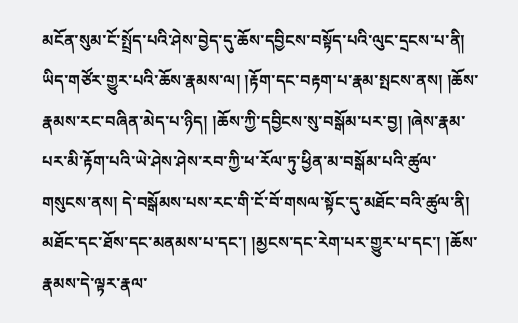མངོན་སུམ་ངོ་སྤྲོད་པའི་ཤེས་བྱེད་དུ་ཆོས་དབྱིངས་བསྟོད་པའི་ལུང་དྲངས་པ་ནི། ཡིད་གཙོར་གྱུར་པའི་ཆོས་རྣམས་ལ། །རྟོག་དང་བརྟག་པ་རྣམ་སྤངས་ནས། །ཆོས་རྣམས་རང་བཞིན་མེད་པ་ཉིད། །ཆོས་ཀྱི་དབྱིངས་སུ་བསྒོམ་པར་བྱ། །ཞེས་རྣམ་པར་མི་རྟོག་པའི་ཡེ་ཤེས་ཤེས་རབ་ཀྱི་ཕ་རོལ་ཏུ་ཕྱིན་མ་བསྒོམ་པའི་ཚུལ་གསུངས་ནས། དེ་བསྒོམས་པས་རང་གི་ངོ་བོ་གསལ་སྟོང་དུ་མཐོང་བའི་ཚུལ་ནི། མཐོང་དང་ཐོས་དང་མནམས་པ་དང་། །མྱངས་དང་རེག་པར་གྱུར་པ་དང་། །ཆོས་རྣམས་དེ་ལྟར་རྣལ་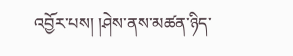འབྱོར་པས། །ཤེས་ནས་མཚན་ཉིད་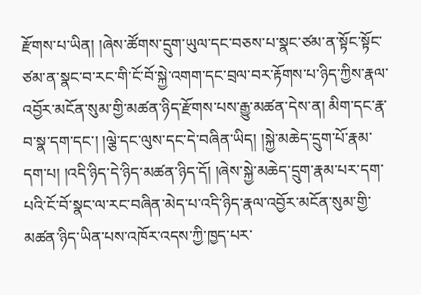རྫོགས་པ་ཡིན། །ཞེས་ཚོགས་དྲུག་ཡུལ་དང་བཅས་པ་སྣང་ཙམ་ན་སྟོང་སྟོང་ཙམ་ན་སྣང་བ་རང་གི་ངོ་བོ་སྐྱེ་འགག་དང་བྲལ་བར་རྟོགས་པ་ཉིད་ཀྱིས་རྣལ་འབྱོར་མངོན་སུམ་གྱི་མཚན་ཉིད་རྫོགས་པས་རྒྱུ་མཚན་དེས་ན། མིག་དང་རྣ་བ་སྣ་དག་དང་། །ལྕེ་དང་ལུས་དང་དེ་བཞིན་ཡིད། །སྐྱེ་མཆེད་དྲུག་པོ་རྣམ་དག་པ། །འདི་ཉིད་དེ་ཉིད་མཚན་ཉིད་དོ། །ཞེས་སྐྱེ་མཆེད་དྲུག་རྣམ་པར་དག་པའི་ངོ་བོ་སྣང་ལ་རང་བཞིན་མེད་པ་འདི་ཉིད་རྣལ་འབྱོར་མངོན་སུམ་གྱི་མཚན་ཉིད་ཡིན་པས་འཁོར་འདས་ཀྱི་ཁྱད་པར་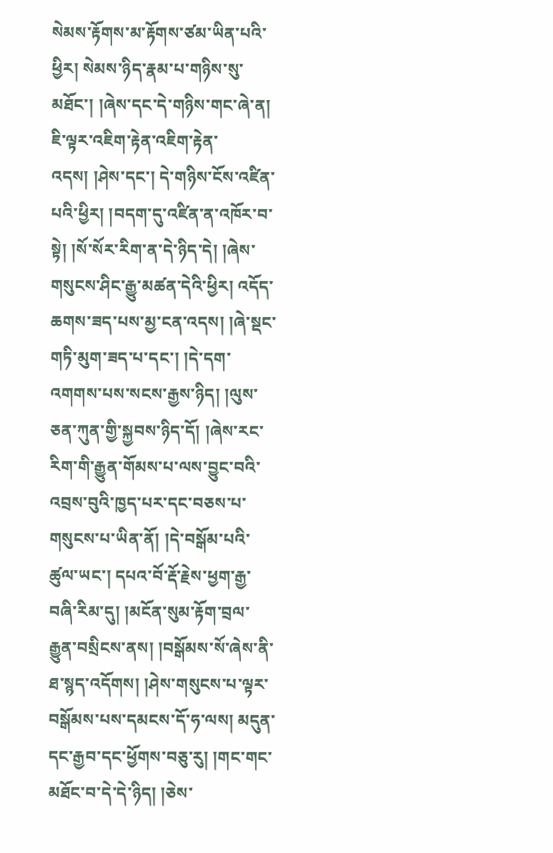སེམས་རྟོགས་མ་རྟོགས་ཙམ་ཡིན་པའི་ཕྱིར། སེམས་ཉིད་རྣམ་པ་གཉིས་སུ་མཐོང་། །ཞེས་དང་དེ་གཉིས་གང་ཞེ་ན། ཇི་ལྟར་འཇིག་རྟེན་འཇིག་རྟེན་འདས། །ཤེས་དང་། དེ་གཉིས་ངོས་འཛིན་པའི་ཕྱིར། །བདག་དུ་འཛིན་ན་འཁོར་བ་སྟེ། །སོ་སོར་རིག་ན་དེ་ཉིད་དེ། །ཞེས་གསུངས་ཤིང་རྒྱུ་མཚན་དེའི་ཕྱིར། འདོད་ཆགས་ཟད་པས་མྱ་ངན་འདས། །ཞེ་སྡང་གཏི་མུག་ཟད་པ་དང་། །དེ་དག་འགགས་པས་སངས་རྒྱས་ཉིད། །ལུས་ཅན་ཀུན་གྱི་སྐྱབས་ཉིད་དོ། །ཞེས་རང་རིག་གི་རྒྱུན་གོམས་པ་ལས་བྱུང་བའི་འབྲས་བུའི་ཁྱད་པར་དང་བཅས་པ་གསུངས་པ་ཡིན་ནོ། །དེ་བསྒོམ་པའི་ཚུལ་ཡང་། དཔའ་བོ་རྡོ་རྗེས་ཕྱག་རྒྱ་བཞི་རིམ་དུ། །མངོན་སུམ་རྟོག་བྲལ་རྒྱུན་བསྲིངས་ནས། །བསྒོམས་སོ་ཞེས་ནི་ཐ་སྙད་འདོགས། །ཤེས་གསུངས་པ་ལྟར་བསྒོམས་པས་དམངས་དོ་ཧ་ལས། མདུན་དང་རྒྱབ་དང་ཕྱོགས་བཅུ་རུ། །གང་གང་མཐོང་བ་དེ་དེ་ཉིད། །ཅེས་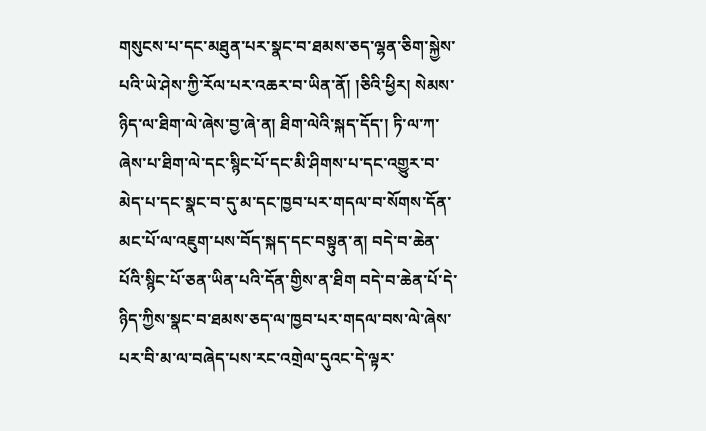གསུངས་པ་དང་མཐུན་པར་སྣང་བ་ཐམས་ཅད་ལྷན་ཅིག་སྐྱེས་པའི་ཡེ་ཤེས་ཀྱི་རོལ་པར་འཆར་བ་ཡིན་ནོ། །ཅིའི་ཕྱིར། སེམས་ཉིད་ལ་ཐིག་ལེ་ཞེས་བྱ་ཞེ་ན། ཐིག་ལེའི་སྐད་དོད་། ཏི་ལ་ཀ་ཞེས་པ་ཐིག་ལེ་དང་སྙིང་པོ་དང་མི་ཤིགས་པ་དང་འགྱུར་བ་མེད་པ་དང་སྣང་བ་དུ་མ་དང་ཁྱབ་པར་གདལ་བ་སོགས་དོན་མང་པོ་ལ་འཇུག་པས་བོད་སྐད་དང་བསྟུན་ན། བདེ་བ་ཆེན་པོའི་སྙིང་པོ་ཅན་ཡིན་པའི་དོན་གྱིས་ན་ཐིག བདེ་བ་ཆེན་པོ་དེ་ཉིད་ཀྱིས་སྣང་བ་ཐམས་ཅད་ལ་ཁྱབ་པར་གདལ་བས་ལེ་ཞེས་པར་བི་མ་ལ་བཞེད་པས་རང་འགྲེལ་དུའང་དེ་ལྟར་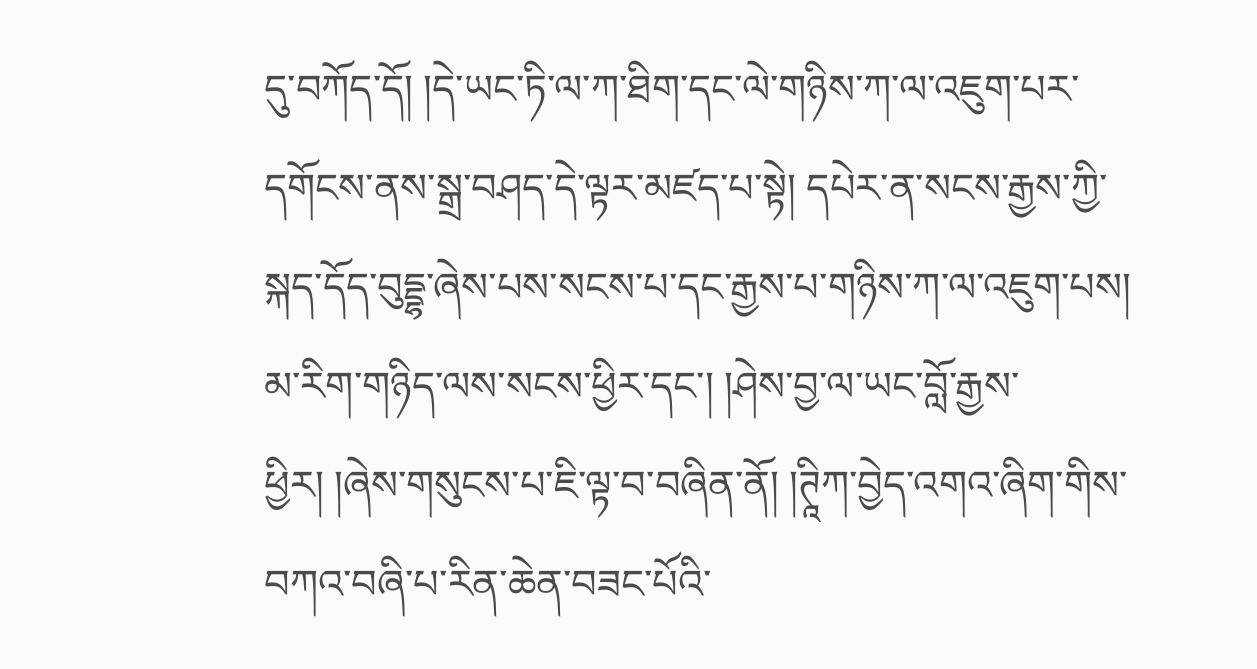དུ་བཀོད་དོ། །དེ་ཡང་ཏི་ལ་ཀ་ཐིག་དང་ལེ་གཉིས་ཀ་ལ་འཇུག་པར་དགོངས་ནས་སྒྲ་བཤད་དེ་ལྟར་མཛད་པ་སྟེ། དཔེར་ན་སངས་རྒྱས་ཀྱི་སྐད་དོད་བུདྡྷ་ཞེས་པས་སངས་པ་དང་རྒྱས་པ་གཉིས་ཀ་ལ་འཇུག་པས། མ་རིག་གཉིད་ལས་སངས་ཕྱིར་དང་། །ཤེས་བྱ་ལ་ཡང་བློ་རྒྱས་ཕྱིར། །ཞེས་གསུངས་པ་ཇི་ལྟ་བ་བཞིན་ནོ། །ཊཱིཀ་བྱེད་འགའ་ཞིག་གིས་བཀའ་བཞི་པ་རིན་ཆེན་བཟང་པོའི་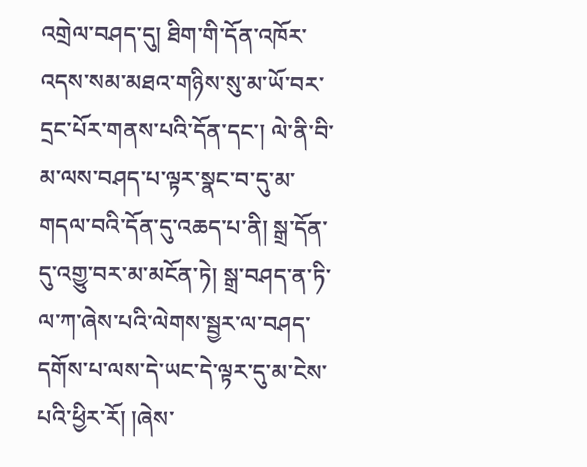འགྲེལ་བཤད་དུ། ཐིག་གི་དོན་འཁོར་འདས་སམ་མཐའ་གཉིས་སུ་མ་ཡོ་བར་དྲང་པོར་གནས་པའི་དོན་དང་། ལེ་ནི་བི་མ་ལས་བཤད་པ་ལྟར་སྣང་བ་དུ་མ་གདལ་བའི་དོན་དུ་འཆད་པ་ནི། སྒྲ་དོན་དུ་འགྱུ་བར་མ་མངོན་ཏེ། སྒྲ་བཤད་ན་ཏི་ལ་ཀ་ཞེས་པའི་ལེགས་སྦྱར་ལ་བཤད་དགོས་པ་ལས་དེ་ཡང་དེ་ལྟར་དུ་མ་ངེས་པའི་ཕྱིར་རོ། །ཞེས་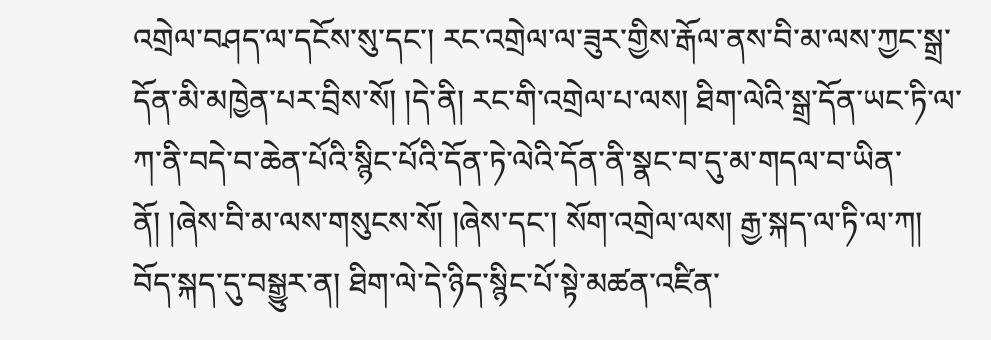འགྲེལ་བཤད་ལ་དངོས་སུ་དང་། རང་འགྲེལ་ལ་ཟུར་གྱིས་རྒོལ་ནས་བི་མ་ལས་ཀྱང་སྒྲ་དོན་མི་མཁྱེན་པར་བྲིས་སོ། །དེ་ནི། རང་གི་འགྲེལ་པ་ལས། ཐིག་ལེའི་སྒྲ་དོན་ཡང་ཏི་ལ་ཀ་ནི་བདེ་བ་ཆེན་པོའི་སྙིང་པོའི་དོན་ཏེ་ལེའི་དོན་ནི་སྣང་བ་དུ་མ་གདལ་བ་ཡིན་ནོ། །ཞེས་བི་མ་ལས་གསུངས་སོ། །ཞེས་དང་། སོག་འགྲེལ་ལས། རྒྱ་སྐད་ལ་ཏི་ལ་ཀ། བོད་སྐད་དུ་བསྒྱུར་ན། ཐིག་ལེ་དེ་ཉིད་སྙིང་པོ་སྟེ་མཚན་འཛིན་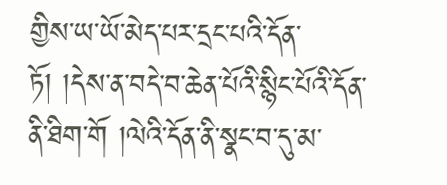གྱིས་ཡ་ཡོ་མེད་པར་དྲང་པའི་དོན་ཏོ། །དེས་ན་བདེ་བ་ཆེན་པོའི་སྙིང་པོའི་དོན་ནི་ཐིག་གོ །ལེའི་དོན་ནི་སྣང་བ་དུ་མ་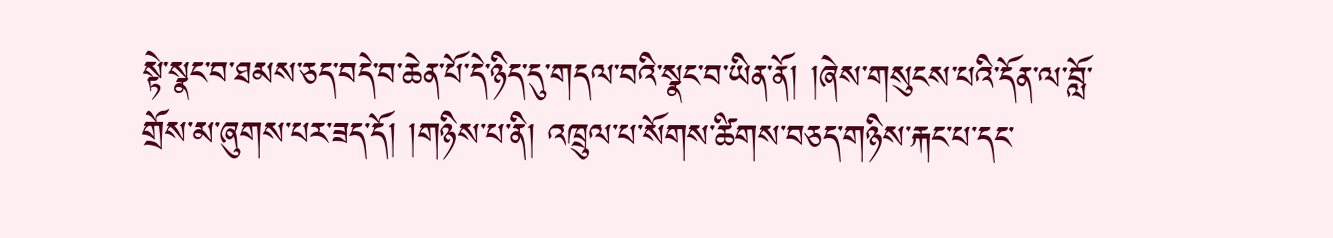སྟེ་སྣང་བ་ཐམས་ཅད་བདེ་བ་ཆེན་པོ་དེ་ཉིད་དུ་གདལ་བའི་སྣང་བ་ཡིན་ནོ། །ཞེས་གསུངས་པའི་དོན་ལ་བློ་གྲོས་མ་ཞུགས་པར་ཟད་དོ། །གཉིས་པ་ནི། འཁྲུལ་པ་སོགས་ཚིགས་བཅད་གཉིས་རྐང་པ་དང་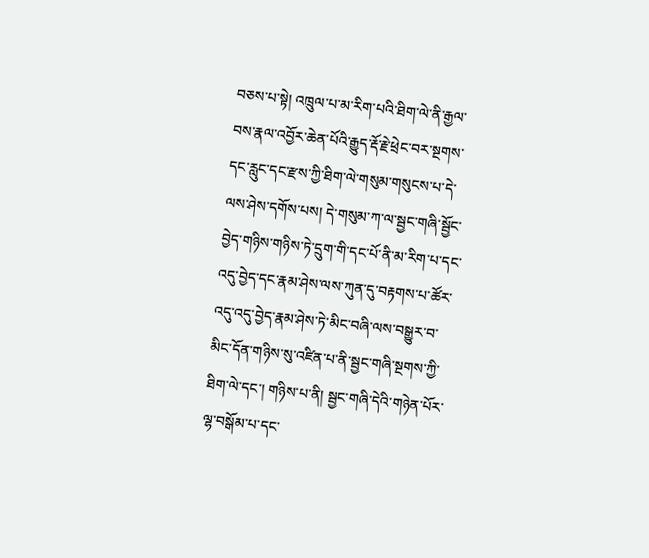བཅས་པ་སྟེ། འཁྲུལ་པ་མ་རིག་པའི་ཐིག་ལེ་ནི་རྒྱལ་བས་རྣལ་འབྱོར་ཆེན་པོའི་རྒྱུད་རྡོ་རྗེ་ཕྲེང་བར་སྔགས་དང་རླུང་དང་རྫས་ཀྱི་ཐིག་ལེ་གསུམ་གསུངས་པ་དེ་ལས་ཤེས་དགོས་པས། དེ་གསུམ་ཀ་ལ་སྦྱང་གཞི་སྦྱོང་བྱེད་གཉིས་གཉིས་ཏེ་དྲུག་གི་དང་པོ་ནི་མ་རིག་པ་དང་འདུ་བྱེད་དང་རྣམ་ཤེས་ལས་ཀུན་དུ་བརྟགས་པ་ཚོར་འདུ་འདུ་བྱེད་རྣམ་ཤེས་ཏེ་མིང་བཞི་ལས་བསྒྱུར་བ་མིང་དོན་གཉིས་སུ་འཛིན་པ་ནི་སྦྱང་གཞི་སྔགས་ཀྱི་ཐིག་ལེ་དང་། གཉིས་པ་ནི། སྦྱང་གཞི་དེའི་གཉེན་པོར་ལྷ་བསྒོམ་པ་དང་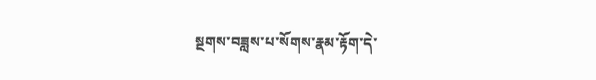སྔགས་བཟླས་པ་སོགས་རྣམ་རྟོག་དེ་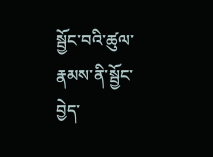སྦྱོང་བའི་ཚུལ་རྣམས་ནི་སྦྱོང་བྱེད་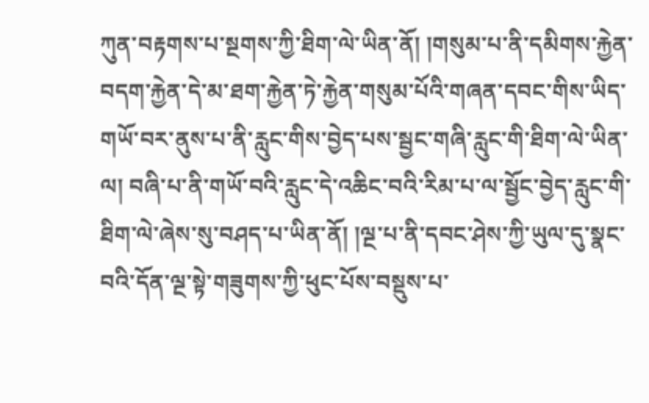ཀུན་བརྟགས་པ་སྔགས་ཀྱི་ཐིག་ལེ་ཡིན་ནོ། །གསུམ་པ་ནི་དམིགས་རྐྱེན་བདག་རྐྱེན་དེ་མ་ཐག་རྐྱེན་ཏེ་རྐྱེན་གསུམ་པོའི་གཞན་དབང་གིས་ཡིད་གཡོ་བར་ནུས་པ་ནི་རླུང་གིས་བྱེད་པས་སྦྱང་གཞི་རླུང་གི་ཐིག་ལེ་ཡིན་ལ། བཞི་པ་ནི་གཡོ་བའི་རླུང་དེ་འཆིང་བའི་རིམ་པ་ལ་སྦྱོང་བྱེད་རླུང་གི་ཐིག་ལེ་ཞེས་སུ་བཤད་པ་ཡིན་ནོ། །ལྔ་པ་ནི་དབང་ཤེས་ཀྱི་ཡུལ་དུ་སྣང་བའི་དོན་ལྔ་སྟེ་གཟུགས་ཀྱི་ཕུང་པོས་བསྡུས་པ་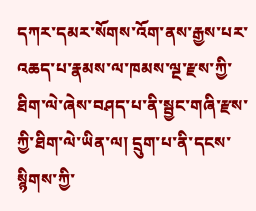དཀར་དམར་སོགས་འོག་ནས་རྒྱས་པར་འཆད་པ་རྣམས་ལ་ཁམས་ལྔ་རྫས་ཀྱི་ཐིག་ལེ་ཞེས་བཤད་པ་ནི་སྦྱང་གཞི་རྫས་ཀྱི་ཐིག་ལེ་ཡིན་ལ། དྲུག་པ་ནི་དངས་སྙིགས་ཀྱི་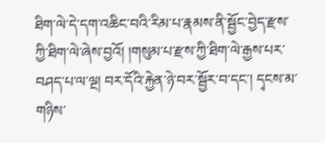ཐིག་ལེ་དེ་དག་འཆིང་བའི་རིམ་པ་རྣམས་ནི་སྦྱོང་བྱེད་རྫས་ཀྱི་ཐིག་ལེ་ཞེས་བྱའོ། །གསུམ་པ་རྫས་ཀྱི་ཐིག་ལེ་རྒྱས་པར་བཤད་པ་ལ་ལྔ། བར་དོའི་རྐྱེན་ཉེ་བར་སྦྱོར་བ་དང་། དྭངས་མ་གཉིས་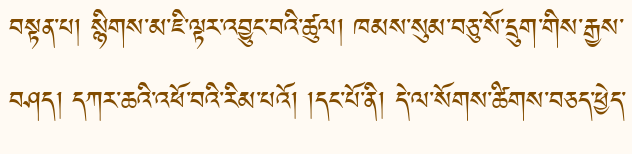བསྟན་པ། སྙིགས་མ་ཇི་ལྟར་འབྱུང་བའི་ཚུལ། ཁམས་སུམ་བཅུ་སོ་དྲུག་གིས་རྒྱས་བཤད། དཀར་ཆའི་འཕོ་བའི་རིམ་པའོ། །དང་པོ་ནི། དེ་ལ་སོགས་ཚིགས་བཅད་ཕྱེད་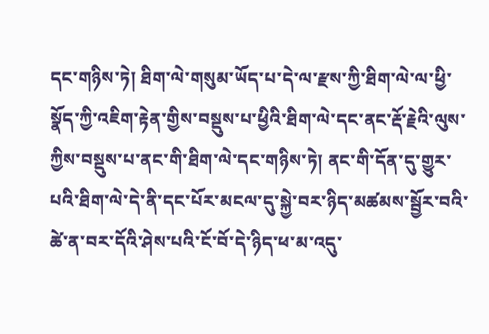དང་གཉིས་ཏེ། ཐིག་ལེ་གསུམ་ཡོད་པ་དེ་ལ་རྫས་ཀྱི་ཐིག་ལེ་ལ་ཕྱི་སྣོད་ཀྱི་འཇིག་རྟེན་གྱིས་བསྡུས་པ་ཕྱིའི་ཐིག་ལེ་དང་ནང་རྡོ་རྗེའི་ལུས་ཀྱིས་བསྡུས་པ་ནང་གི་ཐིག་ལེ་དང་གཉིས་ཏེ། ནང་གི་དོན་དུ་གྱུར་པའི་ཐིག་ལེ་དེ་ནི་དང་པོར་མངལ་དུ་སྐྱེ་བར་ཉིད་མཚམས་སྦྱོར་བའི་ཚེ་ན་བར་དོའི་ཤེས་པའི་ངོ་བོ་དེ་ཉིད་ཕ་མ་འདུ་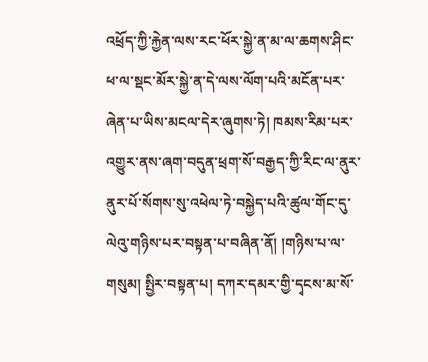འཕྲོད་ཀྱི་རྐྱེན་ལས་རང་ཕོར་སྐྱེ་ན་མ་ལ་ཆགས་ཤིང་ཕ་ལ་སྡང་མོར་སྐྱེ་ན་དེ་ལས་ལོག་པའི་མངོན་པར་ཞེན་པ་ཡིས་མངལ་དེར་ཞུགས་ཏེ། ཁམས་རིམ་པར་འགྱུར་ནས་ཞག་བདུན་ཕྲག་སོ་བརྒྱད་ཀྱི་རིང་ལ་ནུར་ནུར་པོ་སོགས་སུ་འཕེལ་ཏེ་བསྐྱེད་པའི་ཚུལ་གོང་དུ་ལེའུ་གཉིས་པར་བསྟན་པ་བཞིན་ནོ། །གཉིས་པ་ལ་གསུམ། སྤྱིར་བསྟན་པ། དཀར་དམར་གྱི་དྭངས་མ་སོ་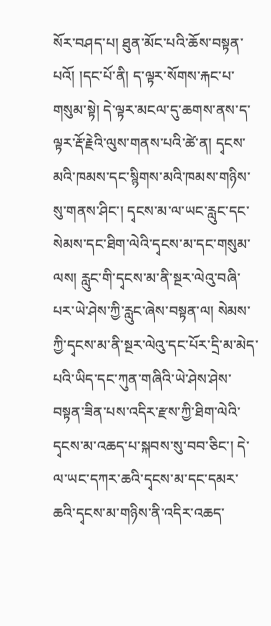སོར་བཤད་པ། ཐུན་མོང་པའི་ཆོས་བསྟན་པའོ། །དང་པོ་ནི། ད་ལྟར་སོགས་རྐང་པ་གསུམ་སྟེ། དེ་ལྟར་མངལ་དུ་ཆགས་ནས་ད་ལྟར་རྡོ་རྗེའི་ལུས་གནས་པའི་ཚེ་ན། དྭངས་མའི་ཁམས་དང་སྙིགས་མའི་ཁམས་གཉིས་སུ་གནས་ཤིང་། དྭངས་མ་ལ་ཡང་རླུང་དང་སེམས་དང་ཐིག་ལེའི་དྭངས་མ་དང་གསུམ་ལས། རླུང་གི་དྭངས་མ་ནི་སྔར་ལེའུ་བཞི་པར་ཡེ་ཤེས་ཀྱི་རླུང་ཞེས་བསྟན་ལ། སེམས་ཀྱི་དྭངས་མ་ནི་སྔར་ལེའུ་དང་པོར་དྲི་མ་མེད་པའི་ཡིད་དང་ཀུན་གཞིའི་ཡེ་ཤེས་ཤེས་བསྟན་ཟིན་པས་འདིར་རྫས་ཀྱི་ཐིག་ལེའི་དྭངས་མ་འཆད་པ་སྐབས་སུ་བབ་ཅིང་། དེ་ལ་ཡང་དཀར་ཆའི་དྭངས་མ་དང་དམར་ཆའི་དྭངས་མ་གཉིས་ནི་འདིར་འཆད་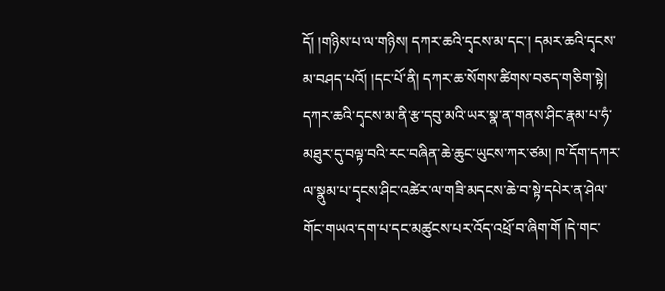དོ། །གཉིས་པ་ལ་གཉིས། དཀར་ཆའི་དྭངས་མ་དང་། དམར་ཆའི་དྭངས་མ་བཤད་པའོ། །དང་པོ་ནི། དཀར་ཆ་སོགས་ཚིགས་བཅད་གཅིག་སྟེ། དཀར་ཆའི་དྭངས་མ་ནི་རྩ་དབུ་མའི་ཡར་སྣ་ན་གནས་ཤིང་རྣམ་པ་ཧཾ་མཐུར་དུ་བལྟ་བའི་རང་བཞིན་ཆེ་ཆུང་ཡུངས་ཀར་ཙམ། ཁ་དོག་དཀར་ལ་སྣུམ་པ་དྭངས་ཤིང་འཚེར་ལ་གཟི་མདངས་ཆེ་བ་སྟེ་དཔེར་ན་ཤེལ་གོང་གཡའ་དག་པ་དང་མཚུངས་པར་འོད་འཕྲོ་བ་ཞིག་གོ །དེ་གང་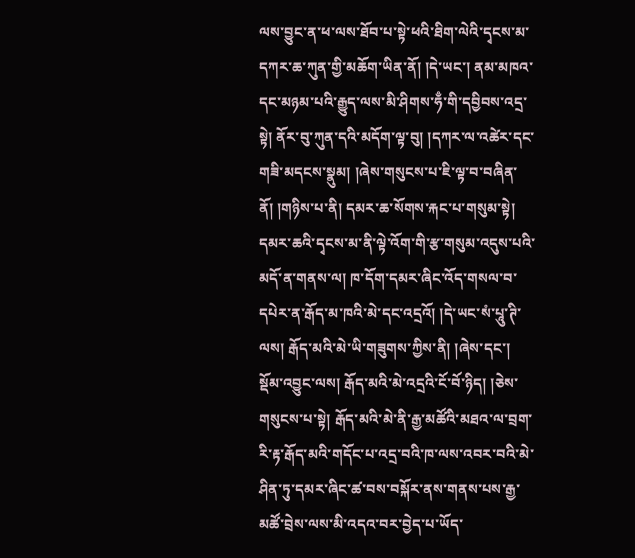ལས་བྱུང་ན་ཕ་ལས་ཐོབ་པ་སྟེ་ཕའི་ཐིག་ལེའི་དྭངས་མ་དཀར་ཆ་ཀུན་གྱི་མཆོག་ཡིན་ནོ། །དེ་ཡང་། ནམ་མཁའ་དང་མཉམ་པའི་རྒྱུད་ལས་མི་ཤིགས་ཧྃ་གི་དབྱིབས་འདྲ་སྟེ། ནོར་བུ་ཀུན་དའི་མདོག་ལྟ་བུ། །དཀར་ལ་འཚེར་དང་གཟི་མདངས་སྣུམ། །ཞེས་གསུངས་པ་ཇི་ལྟ་བ་བཞིན་ནོ། །གཉིས་པ་ནི། དམར་ཆ་སོགས་རྐང་པ་གསུམ་སྟེ། དམར་ཆའི་དྭངས་མ་ནི་ལྟེ་འོག་གི་རྩ་གསུམ་འདུས་པའི་མདོ་ན་གནས་ལ། ཁ་དོག་དམར་ཞིང་འོད་གསལ་བ་དཔེར་ན་རྒོད་མ་ཁའི་མེ་དང་འདྲའོ། །དེ་ཡང་སཾ་པཱུ་ཊི་ལས། རྒོད་མའི་མེ་ཡི་གཟུགས་ཀྱིས་ནི། །ཞེས་དང་། སྡོམ་འབྱུང་ལས། རྒོད་མའི་མེ་འདྲའི་ངོ་བོ་ཉིད། །ཅེས་གསུངས་པ་སྟེ། རྒོད་མའི་མེ་ནི་རྒྱ་མཚོའི་མཐའ་ལ་བྲག་རི་རྟ་རྒོད་མའི་གདོང་པ་འདྲ་བའི་ཁ་ལས་འབར་བའི་མེ་ཤིན་ཏུ་དམར་ཞིང་ཚ་བས་བསྐོར་ནས་གནས་པས་རྒྱ་མཚོ་བྲེས་ལས་མི་འདའ་བར་བྱེད་པ་ཡོད་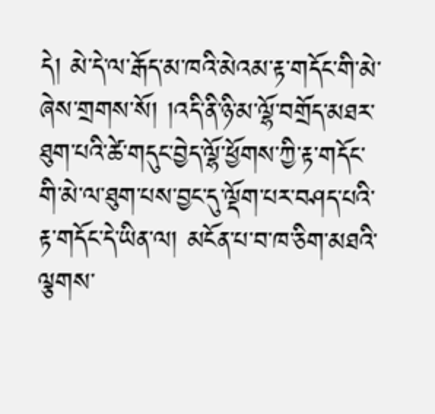དེ། མེ་དེ་ལ་རྒོད་མ་ཁའི་མེའམ་རྟ་གདོང་གི་མེ་ཞེས་གྲགས་སོ། །འདི་ནི་ཉི་མ་ལྷོ་བགྲོད་མཐར་ཐུག་པའི་ཚེ་གདུང་བྱེད་ལྷོ་ཕྱོགས་ཀྱི་རྟ་གདོང་གི་མེ་ལ་ཐུག་པས་བྱང་དུ་ལྡོག་པར་བཤད་པའི་རྟ་གདོང་དེ་ཡིན་ལ། མངོན་པ་བ་ཁ་ཅིག་མཐའི་ལྕགས་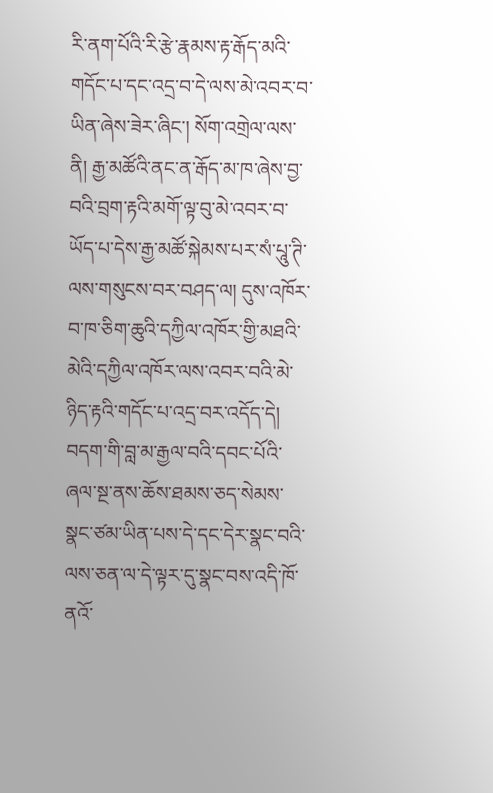རི་ནག་པོའི་རི་རྩེ་རྣམས་རྟ་རྒོད་མའི་གདོང་པ་དང་འདྲ་བ་དེ་ལས་མེ་འབར་བ་ཡིན་ཞེས་ཟེར་ཞིང་། སོག་འགྲེལ་ལས་ནི། རྒྱ་མཚོའི་ནང་ན་རྒོད་མ་ཁ་ཞེས་བྱ་བའི་བྲག་རྟའི་མགོ་ལྟ་བུ་མེ་འབར་བ་ཡོད་པ་དེས་རྒྱ་མཚོ་སྐེམས་པར་སཾ་པཱུ་ཊི་ལས་གསུངས་བར་བཤད་ལ། དུས་འཁོར་བ་ཁ་ཅིག་ཆུའི་དཀྱིལ་འཁོར་གྱི་མཐའི་མེའི་དཀྱིལ་འཁོར་ལས་འབར་བའི་མེ་ཉིད་རྟའི་གདོང་པ་འདྲ་བར་འདོད་དེ། བདག་གི་བླ་མ་རྒྱལ་བའི་དབང་པོའི་ཞལ་སྔ་ནས་ཆོས་ཐམས་ཅད་སེམས་སྣང་ཙམ་ཡིན་པས་དེ་དང་དེར་སྣང་བའི་ལས་ཅན་ལ་དེ་ལྟར་དུ་སྣང་བས་འདི་ཁོ་ནའོ་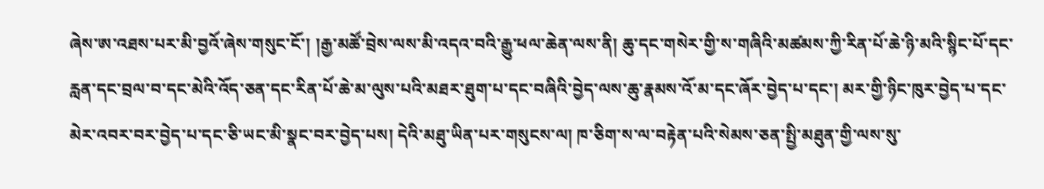ཞེས་ཨ་འཐས་པར་མི་བྱའོ་ཞེས་གསུང་ངོ་། །རྒྱ་མཚོ་བྲེས་ལས་མི་འདའ་བའི་རྒྱུ་ཕལ་ཆེན་ལས་ནི། ཆུ་དང་གསེར་གྱི་ས་གཞིའི་མཚམས་ཀྱི་རིན་པོ་ཆེ་ཉི་མའི་སྙིང་པོ་དང་རླན་དང་བྲལ་བ་དང་མེའི་འོད་ཅན་དང་རིན་པོ་ཆེ་མ་ལུས་པའི་མཐར་ཐུག་པ་དང་བཞིའི་བྱེད་ལས་ཆུ་རྣམས་འོ་མ་དང་ཞོར་བྱེད་པ་དང་། མར་གྱི་ཉིང་ཁུར་བྱེད་པ་དང་མེར་འབར་བར་བྱེད་པ་དང་ཅི་ཡང་མི་སྣང་བར་བྱེད་པས། དེའི་མཐུ་ཡིན་པར་གསུངས་ལ། ཁ་ཅིག་ས་ལ་བརྟེན་པའི་སེམས་ཅན་སྤྱི་མཐུན་གྱི་ལས་སུ་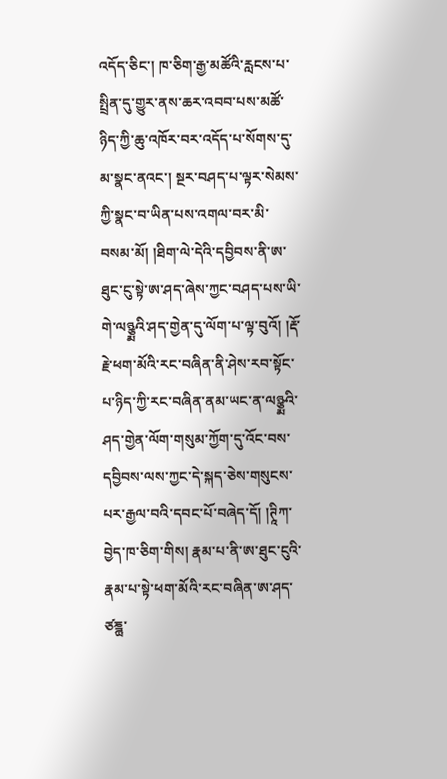འདོད་ཅིང་། ཁ་ཅིག་རྒྱ་མཚོའི་རླངས་པ་སྤྲིན་དུ་གྱུར་ནས་ཆར་འབབ་པས་མཚོ་ཉིད་ཀྱི་ཆུ་འཁོར་བར་འདོད་པ་སོགས་དུ་མ་སྣང་ནའང་། སྔར་བཤད་པ་ལྟར་སེམས་ཀྱི་སྣང་བ་ཡིན་པས་འགལ་བར་མི་བསམ་མོ། །ཐིག་ལེ་དེའི་དབྱིབས་ནི་ཨ་ཐུང་ངུ་སྟེ་ཨ་ཤད་ཞེས་ཀྱང་བཤད་པས་ཡི་གེ་ལཉྩྨའི་ཤད་གྱེན་དུ་ལོག་པ་ལྟ་བུའོ། །རྡོ་རྗེ་ཕག་མོའི་རང་བཞིན་ནི་ཤེས་རབ་སྟོང་པ་ཉིད་ཀྱི་རང་བཞིན་ནམ་ཡང་ན་ལཉྩྨའི་ཤད་གྱེན་ལོག་གསུམ་ཀྱོག་དུ་འོང་བས་དབྱིབས་ལས་ཀྱང་དེ་སྐད་ཅེས་གསུངས་པར་རྒྱལ་བའི་དབང་པོ་བཞེད་དོ། །ཊཱིཀ་བྱེད་ཁ་ཅིག་གིས། རྣམ་པ་ནི་ཨ་ཐུང་ངུའི་རྣམ་པ་སྟེ་ཕག་མོའི་རང་བཞིན་ཨ་ཤད་ཙཎྜྻ་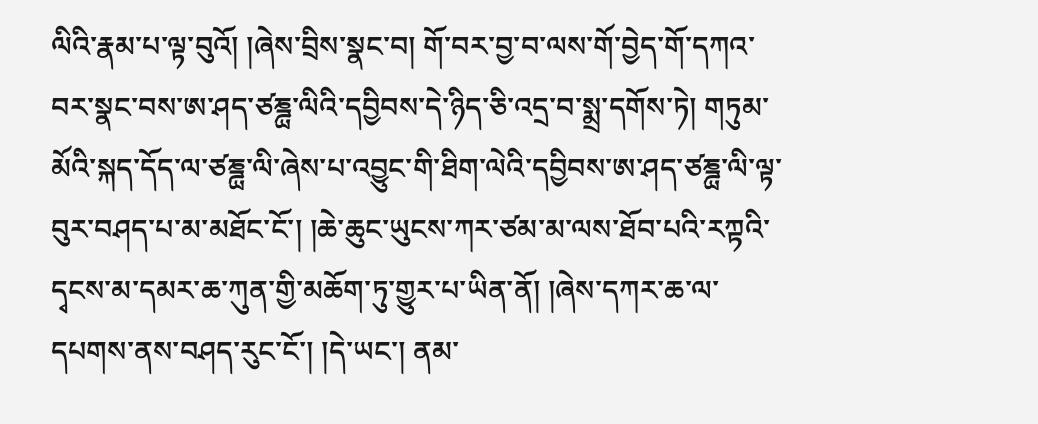ལིའི་རྣམ་པ་ལྟ་བུའོ། །ཞེས་བྲིས་སྣང་བ། གོ་བར་བྱ་བ་ལས་གོ་བྱེད་གོ་དཀའ་བར་སྣང་བས་ཨ་ཤད་ཙཎྜྻ་ལིའི་དབྱིབས་དེ་ཉིད་ཅི་འདྲ་བ་སྨྲ་དགོས་ཏེ། གཏུམ་མོའི་སྐད་དོད་ལ་ཙཎྜྻ་ལི་ཞེས་པ་འབྱུང་གི་ཐིག་ལེའི་དབྱིབས་ཨ་ཤད་ཙཎྜྻ་ལི་ལྟ་བུར་བཤད་པ་མ་མཐོང་ངོ་། །ཆེ་ཆུང་ཡུངས་ཀར་ཙམ་མ་ལས་ཐོབ་པའི་རཀྟའི་དྭངས་མ་དམར་ཆ་ཀུན་གྱི་མཆོག་ཏུ་གྱུར་པ་ཡིན་ནོ། །ཞེས་དཀར་ཆ་ལ་དཔགས་ནས་བཤད་རུང་ངོ་། །དེ་ཡང་། ནམ་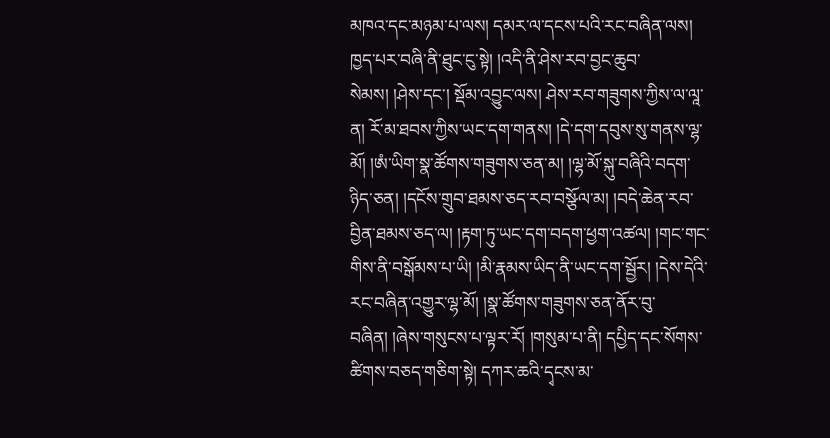མཁའ་དང་མཉམ་པ་ལས། དམར་ལ་དངས་པའི་རང་བཞིན་ལས། ཁྱད་པར་བཞི་ནི་ཐུང་ངུ་སྟེ། །འདི་ནི་ཤེས་རབ་བྱང་ཆུབ་སེམས། །ཤེས་དང་། སྡོམ་འབྱུང་ལས། ཤེས་རབ་གཟུགས་ཀྱིས་ལ་ལཱ་ན། རོ་མ་ཐབས་ཀྱིས་ཡང་དག་གནས། །དེ་དག་དབུས་སུ་གནས་ལྷ་མོ། །ཨཾ་ཡིག་སྣ་ཚོགས་གཟུགས་ཅན་མ། །ལྷ་མོ་སྐུ་བཞིའི་བདག་ཉིད་ཅན། །དངོས་གྲུབ་ཐམས་ཅད་རབ་བསྩོལ་མ། །བདེ་ཆེན་རབ་བྱིན་ཐམས་ཅད་ལ། །རྟག་ཏུ་ཡང་དག་བདག་ཕྱག་འཚལ། །གང་གང་གིས་ནི་བསྒོམས་པ་ཡི། །མི་རྣམས་ཡིད་ནི་ཡང་དག་སྦྱོར། །དེས་དེའི་རང་བཞིན་འགྱུར་ལྷ་མོ། །སྣ་ཚོགས་གཟུགས་ཅན་ནོར་བུ་བཞིན། །ཞེས་གསུངས་པ་ལྟར་རོ། །གསུམ་པ་ནི། དཔྱིད་དང་སོགས་ཚིགས་བཅད་གཅིག་སྟེ། དཀར་ཆའི་དྭངས་མ་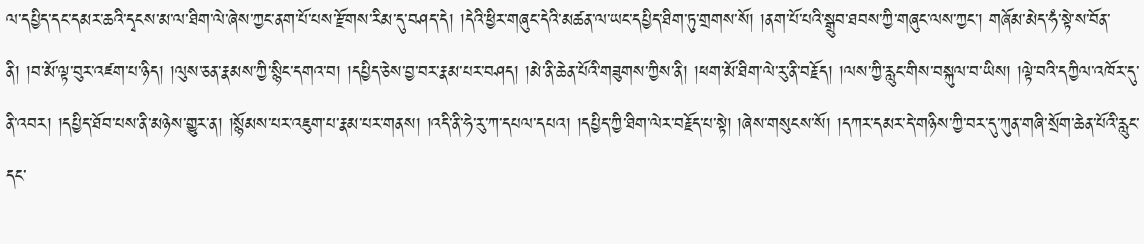ལ་དཔྱིད་དང་དམར་ཆའི་དྭངས་མ་ལ་ཐིག་ལེ་ཞེས་ཀྱང་ནག་པོ་པས་རྫོགས་རིམ་དུ་བཤད་དེ། །དེའི་ཕྱིར་གཞུང་དེའི་མཚན་ལ་ཡང་དཔྱིད་ཐིག་ཏུ་གྲགས་སོ། །ནག་པོ་པའི་སྒྲུབ་ཐབས་ཀྱི་གཞུང་ལས་ཀྱང་། གཞོམ་མེད་ཧཾ་སྟེ་ས་བོན་ནི། །བ་མོ་ལྟ་བུར་འཛག་པ་ཉིད། །ལུས་ཅན་རྣམས་ཀྱི་སྙིང་དགའ་བ། །དཔྱིད་ཅེས་བྱ་བར་རྣམ་པར་བཤད། །མེ་ནི་ཆེན་པོའི་གཟུགས་ཀྱིས་ནི། །ཕག་མོ་ཐིག་ལེ་རུ་ནི་བརྗོད། །ལས་ཀྱི་རླུང་གིས་བསྐུལ་བ་ཡིས། །ལྟེ་བའི་དཀྱིལ་འཁོར་དུ་ནི་འབར། །དཔྱིད་ཐོབ་པས་ནི་མཉེས་གྱུར་ན། །སྙོམས་པར་འཇུག་པ་རྣམ་པར་གནས། །འདི་ནི་ཧེ་རུ་ཀ་དཔལ་དཔའ། །དཔྱིད་ཀྱི་ཐིག་ལེར་བརྗོད་པ་སྟེ། །ཞེས་གསུངས་སོ། །དཀར་དམར་དེ་གཉིས་ཀྱི་བར་དུ་ཀུན་གཞི་སྲོག་ཆེན་པོའི་རླུང་དང་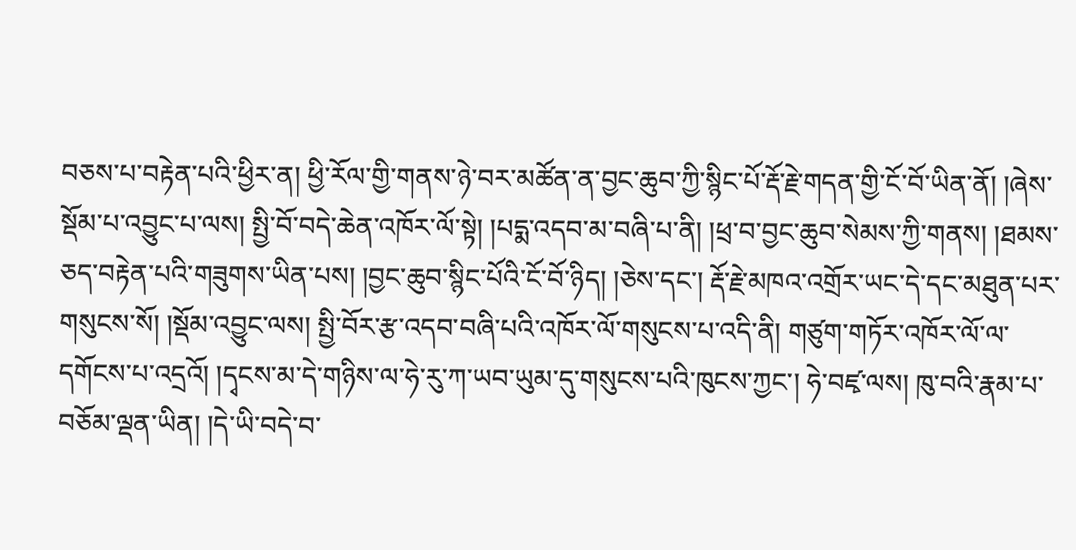བཅས་པ་བརྟེན་པའི་ཕྱིར་ན། ཕྱི་རོལ་གྱི་གནས་ཉེ་བར་མཚོན་ན་བྱང་ཆུབ་ཀྱི་སྙིང་པོ་རྡོ་རྗེ་གདན་གྱི་ངོ་བོ་ཡིན་ནོ། །ཞེས་སྡོམ་པ་འབྱུང་པ་ལས། སྤྱི་བོ་བདེ་ཆེན་འཁོར་ལོ་སྟེ། །པདྨ་འདབ་མ་བཞི་པ་ནི། །ཕྲ་བ་བྱང་ཆུབ་སེམས་ཀྱི་གནས། །ཐམས་ཅད་བརྟེན་པའི་གཟུགས་ཡིན་པས། །བྱང་ཆུབ་སྙིང་པོའི་ངོ་བོ་ཉིད། །ཅེས་དང་། རྡོ་རྗེ་མཁའ་འགྲོར་ཡང་དེ་དང་མཐུན་པར་གསུངས་སོ། །སྡོམ་འབྱུང་ལས། སྤྱི་བོར་རྩ་འདབ་བཞི་པའི་འཁོར་ལོ་གསུངས་པ་འདི་ནི། གཙུག་གཏོར་འཁོར་ལོ་ལ་དགོངས་པ་འདྲའོ། །དྭངས་མ་དེ་གཉིས་ལ་ཧེ་རུ་ཀ་ཡབ་ཡུམ་དུ་གསུངས་པའི་ཁུངས་ཀྱང་། ཧེ་བཛྭ་ལས། ཁུ་བའི་རྣམ་པ་བཅོམ་ལྡན་ཡིན། །དེ་ཡི་བདེ་བ་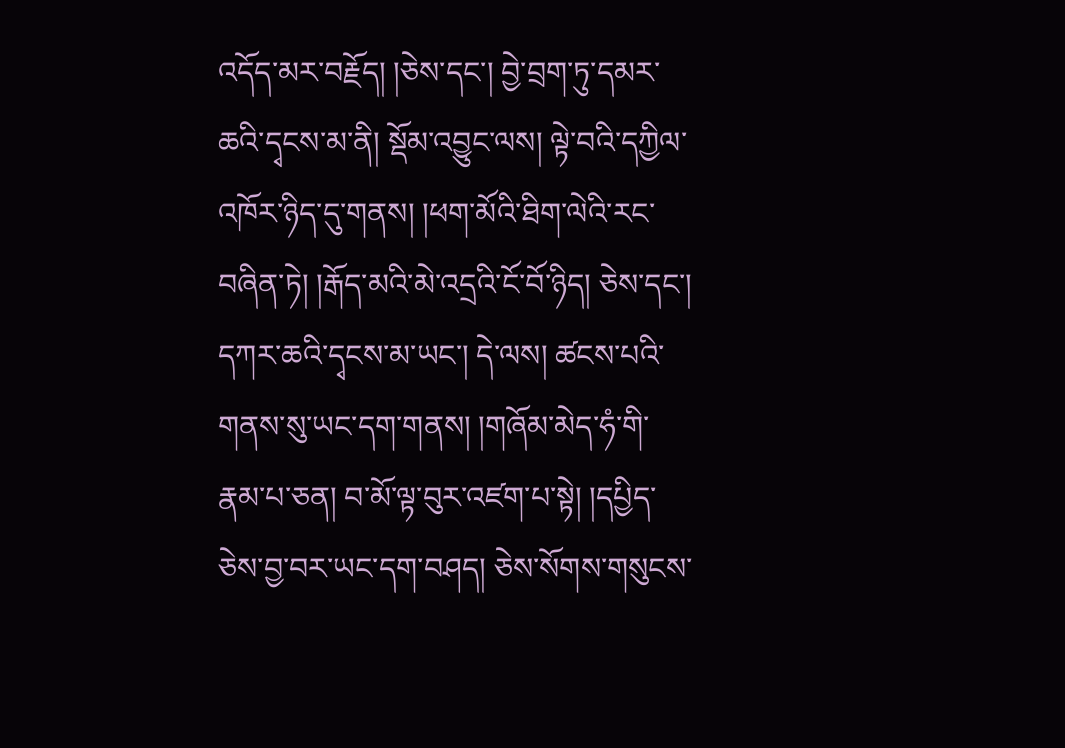འདོད་མར་བརྗོད། །ཅེས་དང་། བྱེ་བྲག་ཏུ་དམར་ཆའི་དྭངས་མ་ནི། སྡོམ་འབྱུང་ལས། ལྟེ་བའི་དཀྱིལ་འཁོར་ཉིད་དུ་གནས། །ཕག་མོའི་ཐིག་ལེའི་རང་བཞིན་ཏེ། །རྒོད་མའི་མེ་འདྲའི་ངོ་བོ་ཉིད། ཅེས་དང་། དཀར་ཆའི་དྭངས་མ་ཡང་། དེ་ལས། ཚངས་པའི་གནས་སུ་ཡང་དག་གནས། །གཞོམ་མེད་ཧཾ་གི་རྣམ་པ་ཅན། བ་མོ་ལྟ་བུར་འཛག་པ་སྟེ། །དཔྱིད་ཅེས་བྱ་བར་ཡང་དག་བཤད། ཅེས་སོགས་གསུངས་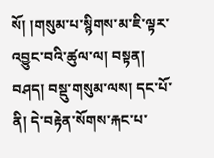སོ། །གསུམ་པ་སྙིགས་མ་ཇི་ལྟར་འབྱུང་བའི་ཚུལ་ལ། བསྟན། བཤད། བསྡུ་གསུམ་ལས། དང་པོ་ནི། དེ་བརྟེན་སོགས་རྐང་པ་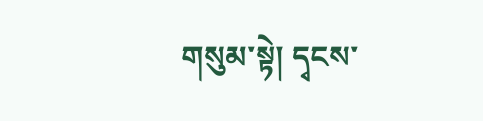གསུམ་སྟེ། དྭངས་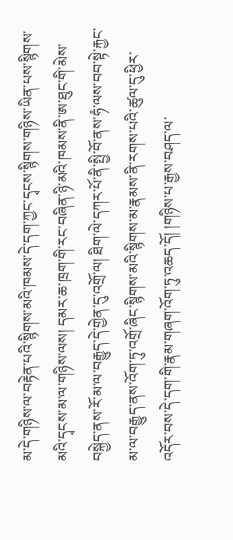མ་དེ་གཉིས་ལ་བརྟེན་པའི་སྙིགས་མའི་ཁམས་དེ་དག་ཀྱང་དྭངས་སྙིགས་གཉིས་ཡིན་པས་སྙིགས་མའི་དྭངས་མ་ལ་གཉིས་ལས། དམར་ཆ་ཁྲག་གི་རང་བཞིན་ཉི་མའི་ཁམས་ནི་ཨ་ཐུང་གི་མེས་བསྐྱེད་ནས་རོ་མ་ལ་བརྒྱུད་དེ་གྱེན་དུ་འགྲོ་ལ། ཐིག་ལེ་དཀར་པོ་ནི་སྤྱི་བོ་ནས་ཧཾ་ལས་བབ་སྟེ་རྐྱང་མ་ལ་བརྒྱུད་ནས་འོག་ཏུ་འགྲོ་ཞིང་སྙིགས་མའི་སྙིགས་མ་རྣམས་ནི་རགས་པའི་ཚུལ་དུ་ཕྱིར་འདོར་བས་དེ་དག་གི་རྣམ་གཞག་འོག་ཏུ་འཆད་དོ། །གཉིས་པ་རྒྱས་བཤད་ལ་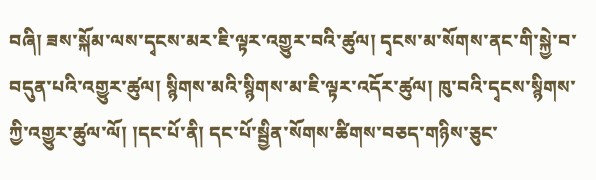བཞི། ཟས་སྐོམ་ལས་དྭངས་མར་ཇི་ལྟར་འགྱུར་བའི་ཚུལ། དྭངས་མ་སོགས་ནང་གི་སྐྱེ་བ་བདུན་པའི་འགྱུར་ཚུལ། སྙིགས་མའི་སྙིགས་མ་ཇི་ལྟར་འདོར་ཚུལ། ཁུ་བའི་དྭངས་སྙིགས་ཀྱི་འགྱུར་ཚུལ་ལོ། །དང་པོ་ནི། དང་པོ་སྦྱིན་སོགས་ཚིགས་བཅད་གཉིས་ཅུང་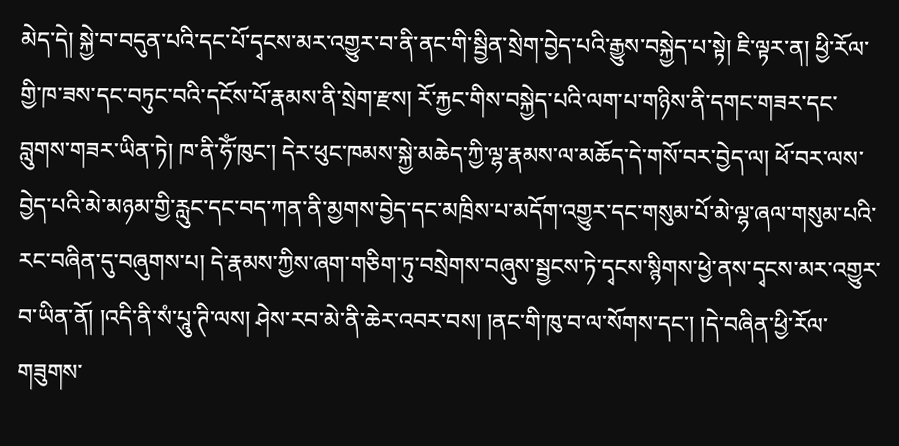མེད་དེ། སྐྱེ་བ་བདུན་པའི་དང་པོ་དྭངས་མར་འགྱུར་བ་ནི་ནང་གི་སྦྱིན་སྲེག་བྱེད་པའི་རྒྱུས་བསྐྱེད་པ་སྟེ། ཇི་ལྟར་ན། ཕྱི་རོལ་གྱི་ཁ་ཟས་དང་བཏུང་བའི་དངོས་པོ་རྣམས་ནི་སྲེག་རྫས། རོ་རྐྱང་གིས་བསྐྱེད་པའི་ལག་པ་གཉིས་ནི་དགང་གཟར་དང་བླུགས་གཟར་ཡིན་ཏེ། ཁ་ནི་ཧོཾ་ཁུང་། དེར་ཕུང་ཁམས་སྐྱེ་མཆེད་ཀྱི་ལྷ་རྣམས་ལ་མཆོད་དེ་གསོ་བར་བྱེད་ལ། ཕོ་བར་ལས་བྱེད་པའི་མེ་མཉམ་གྱི་རླུང་དང་བད་ཀན་ནི་མྱགས་བྱེད་དང་མཁྲིས་པ་མདོག་འགྱུར་དང་གསུམ་པོ་མེ་ལྷ་ཞལ་གསུམ་པའི་རང་བཞིན་དུ་བཞུགས་པ། དེ་རྣམས་ཀྱིས་ཞག་གཅིག་ཏུ་བསྲེགས་བཞུས་སྦྱངས་ཏེ་དྭངས་སྙིགས་ཕྱེ་ནས་དྭངས་མར་འགྱུར་བ་ཡིན་ནོ། །འདི་ནི་སཾ་པཱུ་ཊི་ལས། ཤེས་རབ་མེ་ནི་ཆེར་འབར་བས། །ནང་གི་ཁུ་བ་ལ་སོགས་དང་། །དེ་བཞིན་ཕྱི་རོལ་གཟུགས་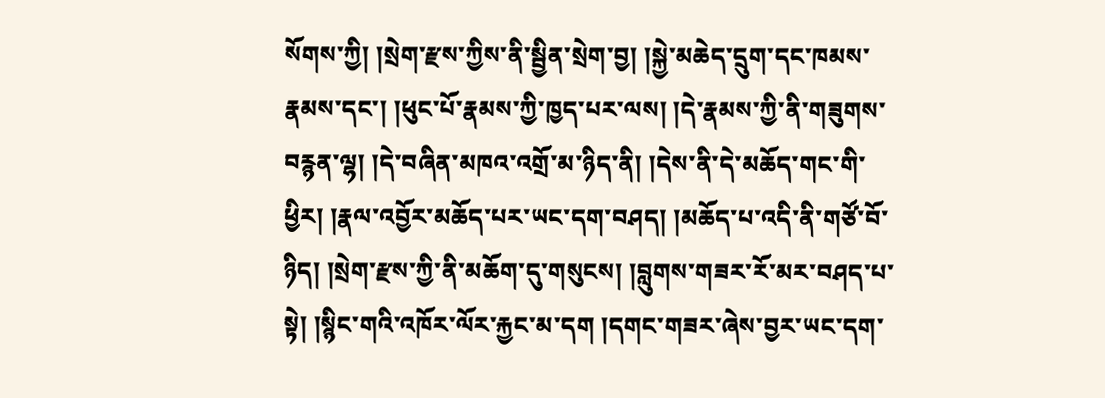སོགས་ཀྱི། །སྲེག་རྫས་ཀྱིས་ནི་སྦྱིན་སྲེག་བྱ། །སྐྱེ་མཆེད་དྲུག་དང་ཁམས་རྣམས་དང་། །ཕུང་པོ་རྣམས་ཀྱི་ཁྱད་པར་ལས། །དེ་རྣམས་ཀྱི་ནི་གཟུགས་བརྙན་ལྷ། །དེ་བཞིན་མཁའ་འགྲོ་མ་ཉིད་ནི། །དེས་ནི་དེ་མཆོད་གང་གི་ཕྱིར། །རྣལ་འབྱོར་མཆོད་པར་ཡང་དག་བཤད། །མཆོད་པ་འདི་ནི་གཙོ་བོ་ཉིད། །སྲེག་རྫས་ཀྱི་ནི་མཆོག་དུ་གསུངས། །བླུགས་གཟར་རོ་མར་བཤད་པ་སྟེ། །སྙིང་གའི་འཁོར་ལོར་རྐྱང་མ་དག །དགང་གཟར་ཞེས་བྱར་ཡང་དག་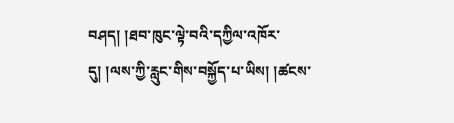བཤད། །ཐབ་ཁུང་ལྟེ་བའི་དཀྱིལ་འཁོར་དུ། །ལས་ཀྱི་རླུང་གིས་བསྐྱོད་པ་ཡིས། །ཚངས་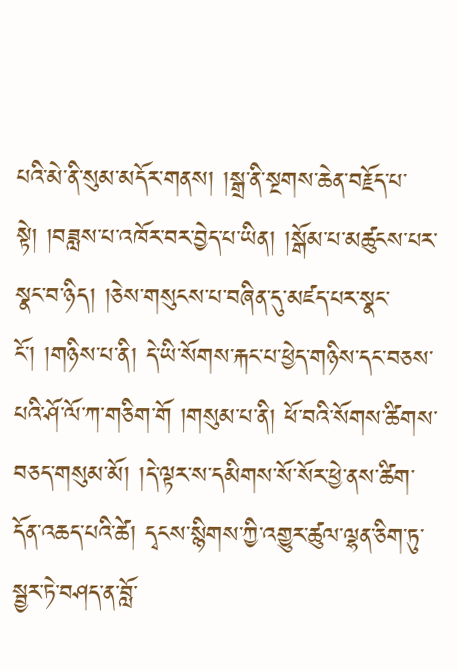པའི་མེ་ནི་སུམ་མདོར་གནས། །སྒྲ་ནི་སྔགས་ཆེན་བརྗོད་པ་སྟེ། །བཟླས་པ་འཁོར་བར་བྱེད་པ་ཡིན། །སྒོམ་པ་མཚུངས་པར་སྣང་བ་ཉིད། །ཅེས་གསུངས་པ་བཞིན་དུ་མཛད་པར་སྣང་ངོ་། །གཉིས་པ་ནི། དེ་ཡི་སོགས་རྐང་པ་ཕྱེད་གཉིས་དང་བཅས་པའི་ཤོ་ལོ་ཀ་གཅིག་གོ །གསུམ་པ་ནི། ཕོ་བའི་སོགས་ཚིགས་བཅད་གསུམ་མོ། །དེ་ལྟར་ས་དམིགས་སོ་སོར་ཕྱེ་ནས་ཚིག་དོན་འཆད་པའི་ཚེ། དྭངས་སྙིགས་ཀྱི་འགྱུར་ཚུལ་ལྷན་ཅིག་ཏུ་སྦྱར་ཏེ་བཤད་ན་བློ་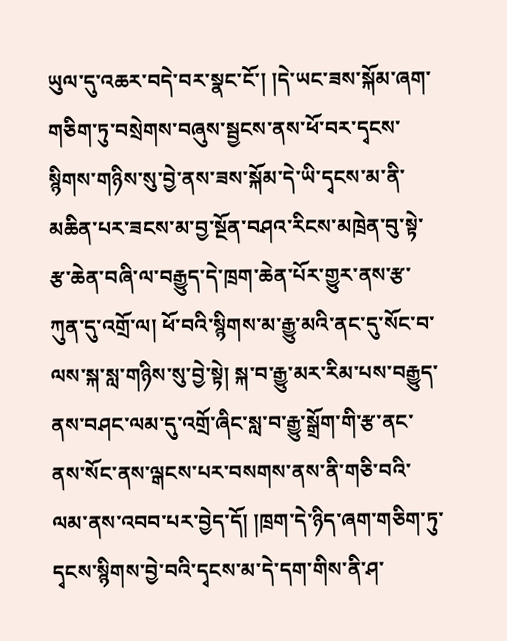ཡུལ་དུ་འཆར་བདེ་བར་སྣང་ངོ་། །དེ་ཡང་ཟས་སྐོམ་ཞག་གཅིག་ཏུ་བསྲེགས་བཞུས་སྦྱངས་ནས་ཕོ་བར་དྭངས་སྙིགས་གཉིས་སུ་བྱེ་ནས་ཟས་སྐོམ་དེ་ཡི་དྭངས་མ་ནི་མཆིན་པར་ཟངས་མ་བྱ་སྔོན་བཤའ་རིངས་མཁྲེན་བུ་སྟེ་རྩ་ཆེན་བཞི་ལ་བརྒྱུད་དེ་ཁྲག་ཆེན་པོར་གྱུར་ནས་རྩ་ཀུན་དུ་འགྲོ་ལ། ཕོ་བའི་སྙིགས་མ་རྒྱུ་མའི་ནང་དུ་སོང་བ་ལས་སྐ་སླ་གཉིས་སུ་བྱེ་སྟེ། སྐ་བ་རྒྱུ་མར་རིམ་པས་བརྒྱུད་ནས་བཤང་ལམ་དུ་འགྲོ་ཞིང་སླ་བ་རྒྱུ་སྒྲོག་གི་རྩ་ནང་ནས་སོང་ནས་ལྒངས་པར་བསགས་ནས་ནི་གཅི་བའི་ལམ་ནས་འབབ་པར་བྱེད་དོ། །ཁྲག་དེ་ཉིད་ཞག་གཅིག་ཏུ་དྭངས་སྙིགས་བྱེ་བའི་དྭངས་མ་དེ་དག་གིས་ནི་ཤ་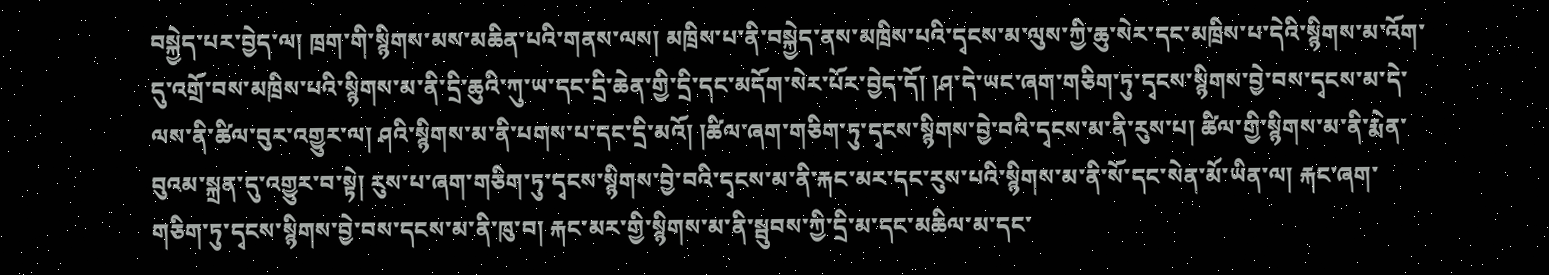བསྐྱེད་པར་བྱེད་ལ། ཁྲག་གི་སྙིགས་མས་མཆིན་པའི་གནས་ལས། མཁྲིས་པ་ནི་བསྐྱེད་ནས་མཁྲིས་པའི་དྭངས་མ་ལུས་ཀྱི་ཆུ་སེར་དང་མཁྲིས་པ་དེའི་སྙིགས་མ་འོག་དུ་འགྲོ་བས་མཁྲིས་པའི་སྙིགས་མ་ནི་དྲི་ཆུའི་ཀུ་ཡ་དང་དྲི་ཆེན་གྱི་དྲི་དང་མདོག་སེར་པོར་བྱེད་དོ། །ཤ་དེ་ཡང་ཞག་གཅིག་ཏུ་དྭངས་སྙིགས་བྱེ་བས་དྭངས་མ་དེ་ལས་ནི་ཚིལ་བུར་འགྱུར་ལ། ཤའི་སྙིགས་མ་ནི་པགས་པ་དང་དྲི་མའོ། །ཚིལ་ཞག་གཅིག་ཏུ་དྭངས་སྙིགས་བྱེ་བའི་དྭངས་མ་ནི་རུས་པ། ཚིལ་གྱི་སྙིགས་མ་ནི་རྨེན་བུའམ་སྐྲན་དུ་འགྱུར་བ་སྟེ། རུས་པ་ཞག་གཅིག་ཏུ་དྭངས་སྙིགས་བྱེ་བའི་དྭངས་མ་ནི་རྐང་མར་དང་རུས་པའི་སྙིགས་མ་ནི་སོ་དང་སེན་མོ་ཡིན་ལ། རྐང་ཞག་གཅིག་ཏུ་དྭངས་སྙིགས་བྱེ་བས་དངས་མ་ནི་ཁུ་བ། རྐང་མར་གྱི་སྙིགས་མ་ནི་སྦུབས་ཀྱི་དྲི་མ་དང་མཆིལ་མ་དང་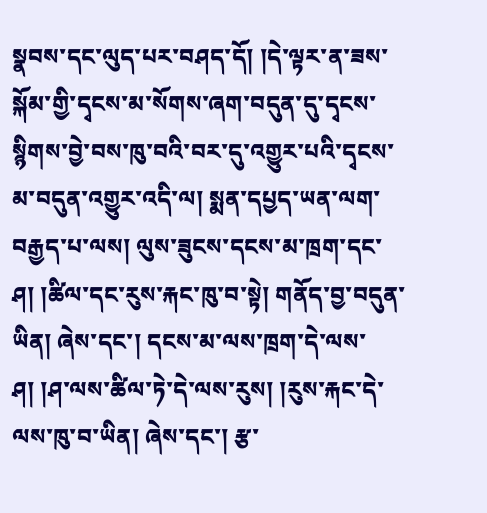སྣབས་དང་ལུད་པར་བཤད་དོ། །དེ་ལྟར་ན་ཟས་སྐོམ་གྱི་དྭངས་མ་སོགས་ཞག་བདུན་དུ་དྭངས་སྙིགས་བྱེ་བས་ཁུ་བའི་བར་དུ་འགྱུར་པའི་དྭངས་མ་བདུན་འགྱུར་འདི་ལ། སྨན་དཔྱད་ཡན་ལག་བརྒྱད་པ་ལས། ལུས་ཟུངས་དངས་མ་ཁྲག་དང་ཤ། །ཚིལ་དང་རུས་རྐང་ཁུ་བ་སྟེ། གནོད་བྱ་བདུན་ཡིན། ཞེས་དང་། དངས་མ་ལས་ཁྲག་དེ་ལས་ཤ། །ཤ་ལས་ཚིལ་ཏེ་དེ་ལས་རུས། །རུས་རྐང་དེ་ལས་ཁུ་བ་ཡིན། ཞེས་དང་། རྩ་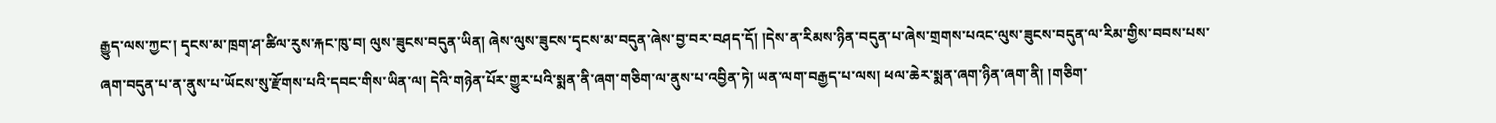རྒྱུད་ལས་ཀྱང་། དྭངས་མ་ཁྲག་ཤ་ཚིལ་རུས་རྐང་ཁུ་བ། ལུས་ཟུངས་བདུན་ཡིན། ཞེས་ལུས་ཟུངས་དྭངས་མ་བདུན་ཞེས་བྱ་བར་བཤད་དོ། །དེས་ན་རིམས་ཉིན་བདུན་པ་ཞེས་གྲགས་པའང་ལུས་ཟུངས་བདུན་ལ་རིམ་གྱིས་བབས་པས་ཞག་བདུན་པ་ན་ནུས་པ་ཡོངས་སུ་རྫོགས་པའི་དབང་གིས་ཡིན་ལ། དེའི་གཉེན་པོར་གྱུར་པའི་སྨན་ནི་ཞག་གཅིག་ལ་ནུས་པ་འབྱིན་ཏེ། ཡན་ལག་བརྒྱད་པ་ལས། ཕལ་ཆེར་སྨན་ཞག་ཉིན་ཞག་ནི། །གཅིག་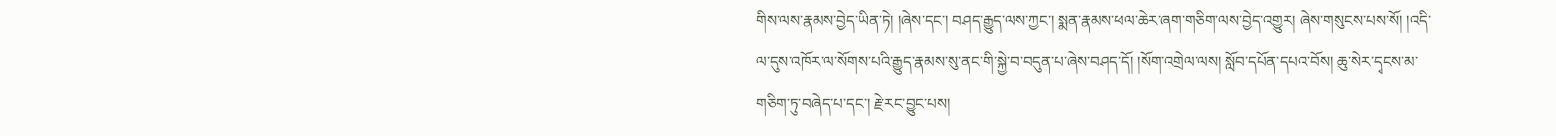གིས་ལས་རྣམས་བྱེད་ཡིན་ཏེ། །ཞེས་དང་། བཤད་རྒྱུད་ལས་ཀྱང་། སྨན་རྣམས་ཕལ་ཆེར་ཞག་གཅིག་ལས་བྱེད་འགྱུར། ཞེས་གསུངས་པས་སོ། །འདི་ལ་དུས་འཁོར་ལ་སོགས་པའི་རྒྱུད་རྣམས་སུ་ནང་གི་སྐྱེ་བ་བདུན་པ་ཞེས་བཤད་དོ། །སོག་འགྲེལ་ལས། སློབ་དཔོན་དཔའ་བོས། ཆུ་སེར་དྭངས་མ་གཅིག་ཏུ་བཞེད་པ་དང་། རྗེ་རང་བྱུང་པས།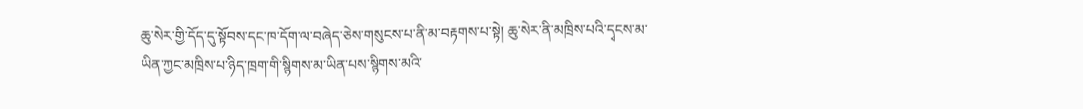ཆུ་སེར་གྱི་དོད་དུ་སྟོབས་དང་ཁ་དོག་ལ་བཞེད་ཅེས་གསུངས་པ་ནི་མ་བརྟགས་པ་སྟེ། ཆུ་སེར་ནི་མཁྲིས་པའི་དྭངས་མ་ཡིན་ཀྱང་མཁྲིས་པ་ཉིད་ཁྲག་གི་སྙིགས་མ་ཡིན་པས་སྙིགས་མའི་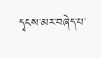དྭངས་མར་བཞེད་པ་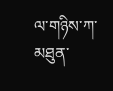ལ་གཉིས་ཀ་མཐུན་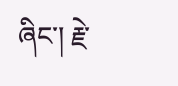ཞིང་། རྗེ་